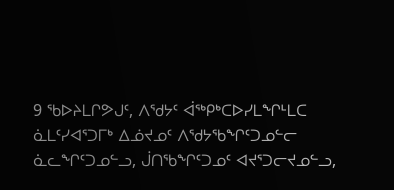9 ᖃᐅᔨᒪᒋᕗᒍᑦ, ᐱᖁᔭᑦ ᐋᖅᑭᒃᑕᐅᓯᒪᖏᒻᒪᑕ ᓈᒪᑦᓯᐊᕐᑐᒥᒃ ᐃᓅᔪᓄᑦ ᐱᖁᔭᖃᖏᑦᑐᓄᓪᓕ ᓈᓚᖏᑦᑐᓄᓪᓗ, ᒎᑎᖃᖏᑦᑐᓄᑦ ᐊᔪᕐᑐᓕᔪᓄᓪᓗ,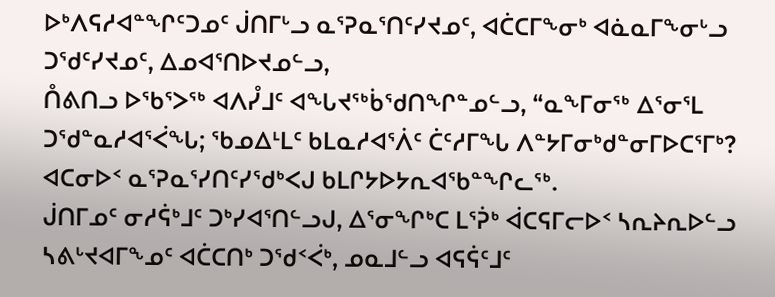ᐅᒃᐱᕋᓱᐊᓐᖏᑦᑐᓄᑦ ᒎᑎᒥᒡᓗ ᓇᕐᕈᓇᕐᑎᑦᓯᔪᓄᑦ, ᐊᑖᑕᒥᖕᓂᒃ ᐊᓈᓇᒥᖕᓂᒡᓗ ᑐᖁᑦᓯᔪᓄᑦ, ᐃᓄᐊᕐᑎᐅᔪᓄᓪᓗ,
ᑍᕕᑎᓗ ᐅᖃᕐᐳᖅ ᐊᐱᓮᒧᑦ ᐊᖓᔪᖅᑳᖁᑎᖏᓐᓄᓪᓗ, “ᓇᖕᒥᓂᖅ ᐃᕐᓂᕐᒪ ᑐᖁᓐᓇᓱᐊᕐᐹᖓ; ᖃᓄᐃᒻᒪᑦ ᑲᒪᓇᓱᐊᕐᐲᑦ ᑖᑦᓱᒥᖓ ᐱᓐᔭᒥᓂᒃᑯᓐᓂᒥᐅᑕᕐᒥᒃ? ᐊᑕᓂᐅᑉ ᓇᕐᕈᓇᕐᓯᑎᑦᓯᖁᒃᐸᒍ ᑲᒪᒋᔭᐅᔭᕆᐊᖃᓐᖏᓚᖅ.
ᒎᑎᒥᓄᑦ ᓂᓱᕌᒃᒧᑦ ᑐᒃᓯᐊᕐᑎᓪᓗᒍ, ᐃᕐᓂᖏᒃᑕ ᒪᕐᕉᒃ ᐋᑕᕋᒥᓕᐅᑉ ᓴᕆᔨᕆᐅᓪᓗ ᓴᕕᒡᔪᐊᒥᖕᓄᑦ ᐊᑖᑕᑎᒃ ᑐᖁᑉᐹᒃ, ᓄᓇᒧᓪᓗ ᐊᕋᕌᑦᒧᑦ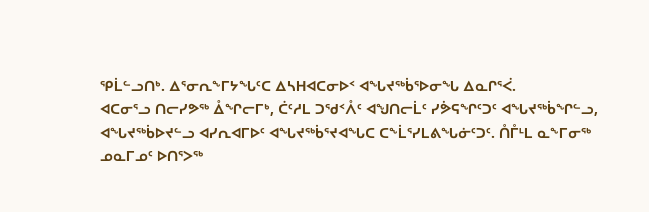ᕿᒫᓪᓗᑎᒃ. ᐃᕐᓂᕆᖕᒥᔭᖓᑦᑕ ᐃᓴᕼᐊᑕᓂᐅᑉ ᐊᖓᔪᖅᑳᕐᐅᓂᖓ ᐃᓇᒋᕐᐹ.
ᐊᑕᓂᕐᓗ ᑎᓕᓯᕗᖅ ᐂᖏᓕᒥᒃ, ᑖᑦᓱᒪ ᑐᖁᑉᐰᑦ ᐊᖑᑎᓕᒫᑦ ᓯᕘᕋᖏᑦᑐᑦ ᐊᖓᔪᖅᑳᖏᓪᓗ, ᐊᖓᔪᖅᑳᐅᔪᓪᓗ ᐊᓯᕆᐊᒥᐅᑦ ᐊᖓᔪᖅᑳᕐᔪᐊᖓᑕ ᑕᖕᒫᕐᓯᒪᕕᖓᓃᑦᑐᑦ. ᑍᒤᒻᒪ ᓇᖕᒥᓂᖅ ᓄᓇᒥᓄᑦ ᐅᑎᕐᐳᖅ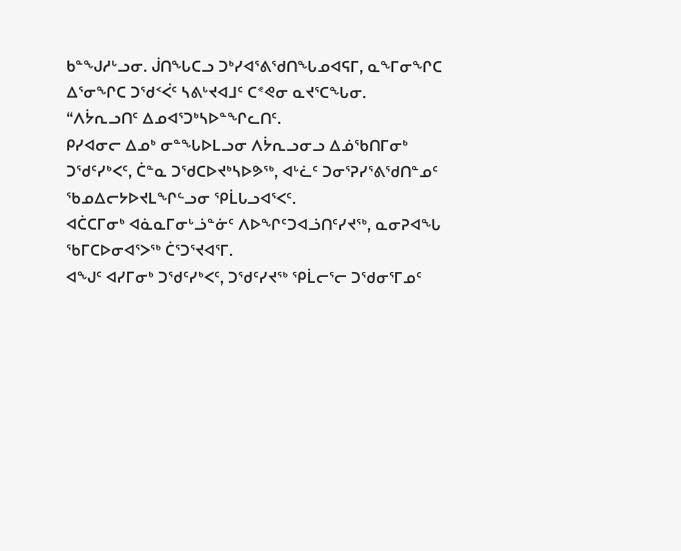ᑲᓐᖑᓱᒡᓗᓂ. ᒎᑎᖓᑕᓗ ᑐᒃᓯᐊᕐᕕᖁᑎᖓᓄᐊᕋᒥ, ᓇᖕᒥᓂᖏᑕ ᐃᕐᓂᖏᑕ ᑐᖁᑉᐹᑦ ᓴᕕᒡᔪᐊᒧᑦ ᑕᕝᕙᓂ ᓇᔪᕐᑕᖓᓂ.
“ᐱᔮᕆᓗᑎᑦ ᐃᓄᐊᕐᑐᒃᓴᐅᓐᖏᓚᑎᑦ.
ᑭᓯᐊᓂᓕ ᐃᓄᒃ ᓂᓐᖓᐅᒪᓗᓂ ᐱᔮᕆᓗᓂᓗ ᐃᓅᖃᑎᒥᓂᒃ ᑐᖁᑦᓯᒃᐸᑦ, ᑖᓐᓇ ᑐᖁᑕᐅᔪᒃᓴᐅᕗᖅ, ᐊᒡᓛᑦ ᑐᓂᕐᕈᓯᕐᕕᖁᑎᓐᓄᑦ ᖃᓄᐃᓕᔭᐅᔪᒪᖏᓪᓗᓂ ᕿᒫᒐᓗᐊᕐᐸᑦ.
ᐊᑖᑕᒥᓂᒃ ᐊᓈᓇᒥᓂᒡᓘᓐᓃᑦ ᐱᐅᖏᑦᑐᐊᓘᑎᑦᓯᔪᖅ, ᓇᓂᕈᐊᖓ ᖃᒥᑕᐅᓂᐊᕐᐳᖅ ᑖᕐᑐᕐᔪᐊᕐᒥ.
ᐊᖑᑦ ᐊᓯᒥᓂᒃ ᑐᖁᑦᓯᒃᐸᑦ, ᑐᖁᑦᓯᔪᖅ ᕿᒫᓕᕐᓕ ᑐᖁᓂᕐᒥᓄᑦ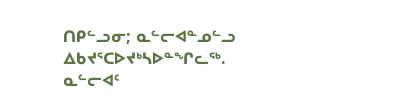ᑎᑭᓪᓗᓂ; ᓇᓪᓕᐊᓐᓄᓪᓗ ᐃᑲᔪᕐᑕᐅᔪᒃᓴᐅᓐᖏᓚᖅ.
ᓇᓪᓕᐊᑦ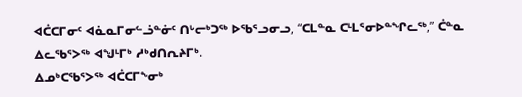ᐊᑖᑕᒥᓂᑦ ᐊᓈᓇᒥᓂᓪᓘᓐᓃᑦ ᑎᒡᓕᒃᑐᖅ ᐅᖃᕐᓗᓂᓗ, “ᑕᒪᓐᓇ ᑕᒻᒪᕐᓂᐅᓐᖏᓚᖅ,” ᑖᓐᓇ ᐃᓚᖃᕐᐳᖅ ᐊᖑᒻᒥᒃ ᓱᒃᑯᑎᕆᔨᒥᒃ.
ᐃᓄᒃᑕᖃᕐᐳᖅ ᐊᑖᑕᒥᖕᓂᒃ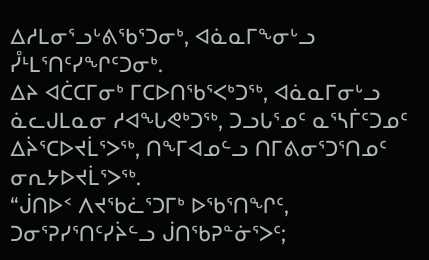ᐃᓱᒪᓂᕐᓗᒡᕕᖃᕐᑐᓂᒃ, ᐊᓈᓇᒥᖕᓂᒡᓗ ᓮᒻᒪᕐᑎᑦᓯᖏᑦᑐᓂᒃ.
ᐃᔨ ᐊᑖᑕᒥᓂᒃ ᒥᑕᐅᑎᖃᕐᐸᒃᑐᖅ, ᐊᓈᓇᒥᓂᒡᓗ ᓈᓚᒍᒪᓇᓂ ᓱᐊᖓᕙᒃᑐᖅ, ᑐᓗᒐᕐᓄᑦ ᓇᕐᓴᒦᑦᑐᓄᑦ ᐃᔩᕐᑕᐅᔪᒫᕐᐳᖅ, ᑎᖕᒥᐊᓄᓪᓗ ᑎᒥᕕᓂᕐᑐᕐᑎᓄᑦ ᓂᕆᔭᐅᔪᒫᕐᐳᖅ.
“ᒎᑎᐅᑉ ᐱᔪᖃᓛᕐᑐᒥᒃ ᐅᖃᕐᑎᖏᑦ, ᑐᓂᕐᕈᓯᕐᑎᑦᓯᔩᓪᓗ ᒎᑎᖃᕈᓐᓃᕐᐳᑦ;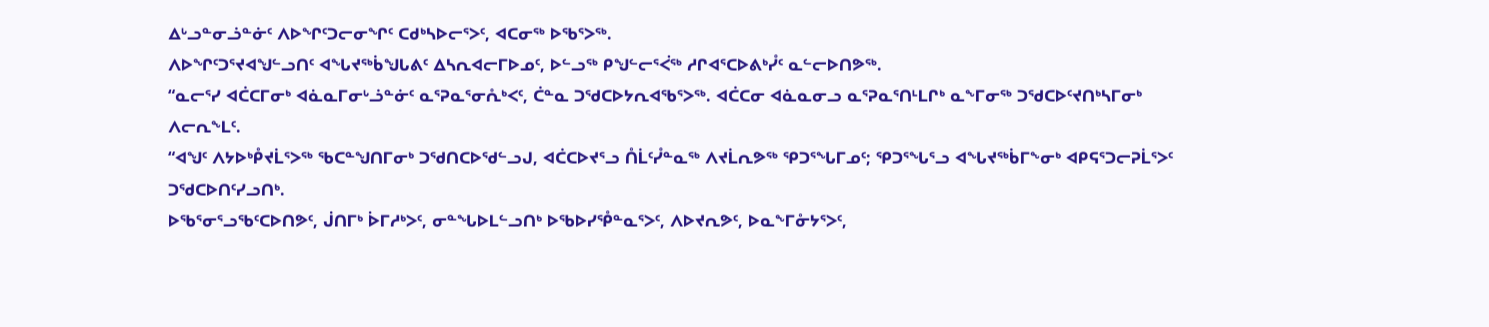ᐃᒡᓗᓐᓂᓘᓐᓃᑦ ᐱᐅᖏᑦᑐᓕᓂᖏᑦ ᑕᑯᒃᓴᐅᓕᕐᐳᑦ, ᐊᑕᓂᖅ ᐅᖃᕐᐳᖅ.
ᐱᐅᖏᑦᑐᕐᔪᐊᖑᓪᓗᑎᑦ ᐊᖓᔪᖅᑳᖑᒐᕕᑦ ᐃᓴᕆᐊᓕᒥᐅᓄᑦ, ᐅᓪᓗᖅ ᑭᖑᓪᓕᕐᐹᖅ ᓱᒋᐊᕐᑕᐅᕕᒃᓮᑦ ᓇᓪᓕᐅᑎᕗᖅ.
“ᓇᓕᕐᓯ ᐊᑖᑕᒥᓂᒃ ᐊᓈᓇᒥᓂᒡᓘᓐᓃᑦ ᓇᕐᕈᓇᕐᓂᕅᒃᐸᑦ, ᑖᓐᓇ ᑐᖁᑕᐅᔭᕆᐊᖃᕐᐳᖅ. ᐊᑖᑕᓂ ᐊᓈᓇᓂᓗ ᓇᕐᕈᓇᕐᑎᒻᒪᒋᒃ ᓇᖕᒥᓂᖅ ᑐᖁᑕᐅᑦᔪᑎᒃᓴᒥᓂᒃ ᐱᓕᕆᖕᒪᑦ.
“ᐊᖑᑦ ᐱᔭᐅᒃᑬᔪᒫᕐᐳᖅ ᖃᑕᓐᖑᑎᒥᓂᒃ ᑐᖁᑎᑕᐅᖁᓪᓗᒍ, ᐊᑖᑕᐅᔪᕐᓗ ᑍᒫᑦᓮᓐᓇᖅ ᐱᔪᒫᕆᕗᖅ ᕿᑐᕐᖓᒥᓄᑦ; ᕿᑐᕐᖓᕐᓗ ᐊᖓᔪᖅᑳᒥᖕᓂᒃ ᐊᑭᕋᕐᑐᓕᕈᒫᕐᐳᑦ ᑐᖁᑕᐅᑎᑦᓯᓗᑎᒃ.
ᐅᖃᕐᓂᕐᓗᖃᑦᑕᐅᑎᕗᑦ, ᒎᑎᒥᒃ ᐆᒥᓱᒃᐳᑦ, ᓂᓐᖓᐅᒪᓪᓗᑎᒃ ᐅᖃᐅᓯᕾᓐᓇᕐᐳᑦ, ᐱᐅᔪᕆᕗᑦ, ᐅᓇᖕᒥᓁᔭᕐᐳᑦ,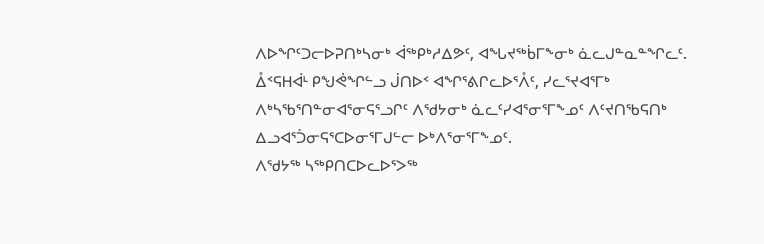ᐱᐅᖏᑦᑐᓕᐅᕈᑎᒃᓴᓂᒃ ᐋᖅᑭᒃᓱᐃᕗᑦ, ᐊᖓᔪᖅᑳᒥᖕᓂᒃ ᓈᓚᒍᓐᓇᓐᖏᓚᑦ.
ᐂᑉᕋᕼᐋᒻ ᑭᖑᕚᖏᓪᓗ ᒎᑎᐅᑉ ᐊᖏᕐᕕᒋᓚᐅᕐᐰᑦ, ᓯᓚᕐᔪᐊᕐᒥᒃ ᐱᒃᓴᖃᕐᑎᓐᓂᐊᕐᓂᕋᕐᓗᒋᑦ ᐱᖁᔭᓂᒃ ᓈᓚᑦᓯᐊᕐᓂᕐᒥᖕᓄᑦ ᐱᑦᔪᑎᖃᕋᑎᒃ ᐃᓗᐊᕐᑑᓂᕋᕐᑕᐅᓂᕐᒥᒍᓪᓕ ᐅᒃᐱᕐᓂᕐᒥᖕᓄᑦ.
ᐱᖁᔭᖅ ᓴᖅᑭᑎᑕᐅᓚᐅᕐᐳᖅ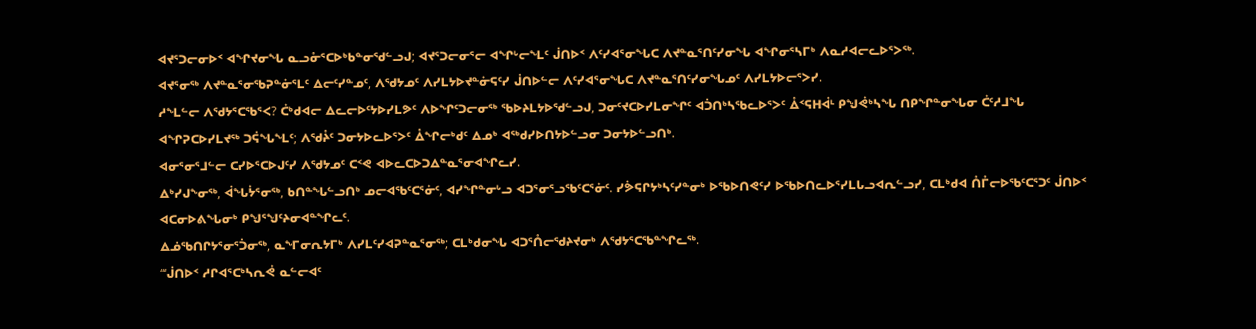ᐊᔪᕐᑐᓕᓂᐅᑉ ᐊᖏᔪᓂᖓ ᓇᓗᓁᕐᑕᐅᒃᑲᓐᓂᖁᓪᓗᒍ; ᐊᔪᕐᑐᓕᓂᕐᓕ ᐊᖏᒡᓕᖕᒪᑦ ᒎᑎᐅᑉ ᐱᑦᓯᐊᕐᓂᖓᑕ ᐱᔪᓐᓇᕐᑎᑦᓯᓂᖓ ᐊᖏᓂᕐᓴᒥᒃ ᐱᓇᓱᐊᓕᓚᐅᕐᐳᖅ.
ᐊᔪᕐᓂᖅ ᐱᔪᓐᓇᕐᓂᖃᕈᓐᓃᕐᒪᑦ ᐃᓕᑦᓯᓐᓄᑦ, ᐱᖁᔭᓄᑦ ᐱᓯᒪᔭᐅᔪᓐᓃᕋᑦᓯ ᒎᑎᐅᓪᓕ ᐱᑦᓯᐊᕐᓂᖓᑕ ᐱᔪᓐᓇᕐᑎᑦᓯᓂᖓᓄᑦ ᐱᓯᒪᔭᐅᓕᕐᐳᓯ.
ᓱᖕᒪᓪᓕ ᐱᖁᔭᕐᑕᖃᕐᐸ? ᑖᒃᑯᐊᓕ ᐃᓚᓕᐅᑦᔭᐅᓯᒪᕗᑦ ᐱᐅᖏᑦᑐᓕᓂᖅ ᖃᐅᔨᒪᔭᐅᖁᓪᓗᒍ, ᑐᓂᑦᔪᑕᐅᓯᒪᓂᖏᑦ ᐊᑑᑎᒃᓴᖃᓚᐅᕐᐳᑦ ᐂᑉᕋᕼᐋᒻ ᑭᖑᕚᒃᓴᖓ ᑎᑭᖏᓐᓂᖓᓂ ᑖᑦᓱᒧᖓ ᐊᖏᕈᑕᐅᓯᒪᔪᖅ ᑐᕌᖓᖕᒪᑦ; ᐱᖁᔧᑦ ᑐᓂᔭᐅᓚᐅᕐᐳᑦ ᐂᖏᓕᒃᑯᑦ ᐃᓄᒃ ᐊᖅᑯᓯᐅᑎᔭᐅᓪᓗᓂ ᑐᓂᔭᐅᓪᓗᑎᒃ.
ᐊᓂᕐᓂᕐᒧᓪᓕ ᑕᓯᐅᕐᑕᐅᒍᑦᓯ ᐱᖁᔭᓄᑦ ᑕᑉᕙ ᐊᐅᓚᑕᐅᑐᐃᓐᓇᕐᓂᐊᖏᓚᓯ.
ᐃᒃᓯᒍᖕᓂᖅ, ᐋᖓᔮᕐᓂᖅ, ᑲᑎᓐᖓᓪᓗᑎᒃ ᓄᓕᐊᖃᑦᑕᕐᓃᑦ, ᐊᓯᖏᓐᓂᒡᓗ ᐊᑐᕐᓂᕐᓗᖃᑦᑕᕐᓃᑦ. ᓯᕘᕋᒋᔭᒃᓴᑦᓯᓐᓂᒃ ᐅᖃᐅᑎᕙᑦᓯ ᐅᖃᐅᑎᓚᐅᕐᓯᒪᒐᓗᐊᕆᓪᓗᓯ, ᑕᒪᒃᑯᐊ ᑍᒤᓕᐅᖃᑦᑕᕐᑐᑦ ᒎᑎᐅᑉ ᐊᑕᓂᐅᕕᖓᓂᒃ ᑭᖑᕐᖑᑦᔨᓂᐊᓐᖏᓚᑦ.
ᐃᓅᖃᑎᒋᔭᕐᓂᕐᑑᓂᖅ, ᓇᖕᒥᓂᕆᔭᒥᒃ ᐱᓯᒪᑦᓯᐊᕈᓐᓇᕐᓂᖅ; ᑕᒪᒃᑯᓂᖓ ᐊᑐᕐᑍᓕᖁᔨᔪᓂᒃ ᐱᖁᔭᕐᑕᖃᓐᖏᓚᖅ.
“‘ᒎᑎᐅᑉ ᓱᒋᐊᕐᑕᒃᓴᕆᕚ ᓇᓪᓕᐊᑦ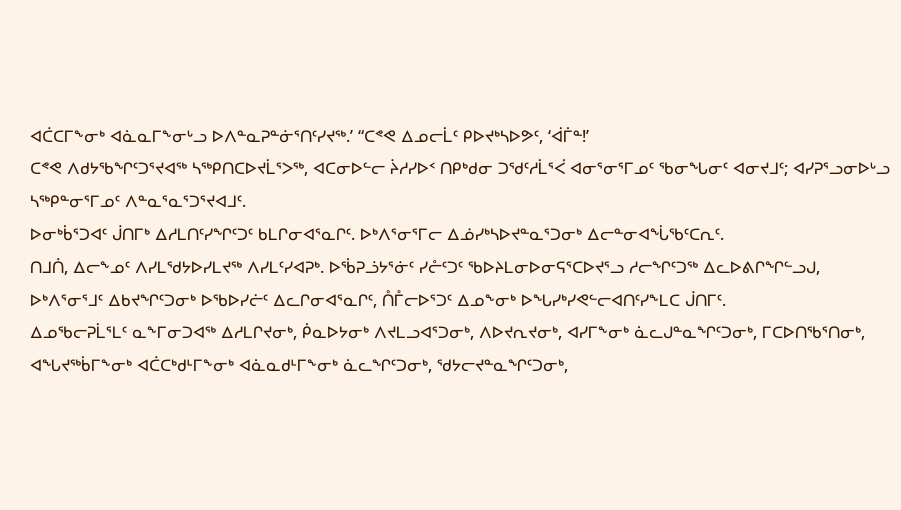ᐊᑖᑕᒥᖕᓂᒃ ᐊᓈᓇᒥᖕᓂᒡᓗ ᐅᐱᓐᓇᕈᓐᓃᕐᑎᑦᓯᔪᖅ.’ “ᑕᕝᕙ ᐃᓄᓕᒫᑦ ᑭᐅᔪᒃᓴᐅᕗᑦ, ‘ᐋᒦᓐ!’
ᑕᕝᕙ ᐱᑯᔭᖃᖏᑦᑐᕐᔪᐊᖅ ᓴᖅᑭᑎᑕᐅᔪᒫᕐᐳᖅ, ᐊᑕᓂᐅᓪᓕ ᔩᓱᓯᐅᑉ ᑎᑭᒃᑯᓂ ᑐᖁᑦᓱᒫᕐᐹ ᐊᓂᕐᓂᕐᒥᓄᑦ ᖃᓂᖓᓂᑦ ᐊᓂᔪᒧᑦ; ᐊᓯᕈᕐᓗᓂᐅᒡᓗ ᓴᖅᑭᓐᓂᕐᒥᓄᑦ ᐱᓐᓇᕐᓇᕐᑐᕐᔪᐊᒧᑦ.
ᐅᓂᒃᑳᕐᑐᐊᑦ ᒎᑎᒥᒃ ᐃᓱᒪᑎᑦᓯᖏᑦᑐᑦ ᑲᒪᒋᓂᐊᕐᓇᒋᑦ. ᐅᒃᐱᕐᓂᕐᒥᓕ ᐃᓅᓯᒃᓴᐅᔪᓐᓇᕐᑐᓂᒃ ᐃᓕᓐᓂᐊᖔᖃᑦᑕᕆᑦ.
ᑎᒧᑏ, ᐃᓕᖕᓄᑦ ᐱᓯᒪᖁᔭᐅᓯᒪᔪᖅ ᐱᓯᒪᑦᓯᐊᕈᒃ. ᐅᖄᕈᓘᔭᕐᓃᑦ ᓯᓔᑦᑐᑦ ᖃᐅᔨᒪᓂᐅᓂᕋᕐᑕᐅᔪᕐᓗ ᓱᓕᖏᑦᑐᖅ ᐃᓚᐅᕕᒋᖏᓪᓗᒍ,
ᐅᒃᐱᕐᓂᕐᒧᑦ ᐃᑲᔪᖏᑦᑐᓂᒃ ᐅᖃᐅᓯᓖᑦ ᐃᓚᒋᓂᐊᕐᓇᒋᑦ, ᑍᒤᓕᐅᕐᑐᑦ ᐃᓄᖕᓂᒃ ᐅᖓᓯᒃᓯᕙᓪᓕᐊᑎᑦᓯᖕᒪᑕ ᒎᑎᒥᑦ.
ᐃᓄᖃᓕᕈᒫᕐᒪᑦ ᓇᖕᒥᓂᑐᐊᖅ ᐃᓱᒪᒋᔪᓂᒃ, ᑮᓇᐅᔭᓂᒃ ᐱᔪᒪᓗᐊᕐᑐᓂᒃ, ᐱᐅᔪᕆᔪᓂᒃ, ᐊᓯᒥᖕᓂᒃ ᓈᓚᒍᓐᓇᖏᑦᑐᓂᒃ, ᒥᑕᐅᑎᖃᕐᑎᓂᒃ, ᐊᖓᔪᖅᑳᒥᖕᓂᒃ ᐊᑖᑕᒃᑯᒻᒥᖕᓂᒃ ᐊᓈᓇᑯᒻᒥᖕᓂᒃ ᓈᓚᖏᑦᑐᓂᒃ, ᖁᔭᓕᔪᓐᓇᖏᑦᑐᓂᒃ,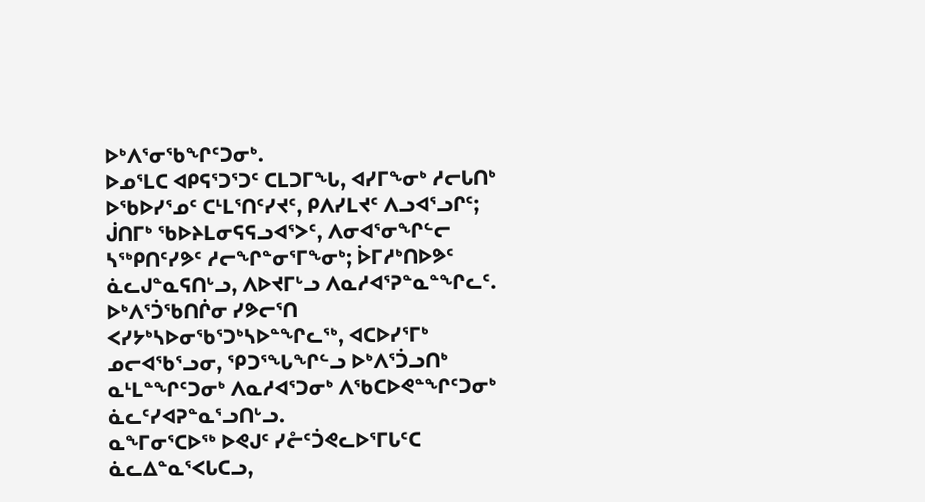ᐅᒃᐱᕐᓂᖃᖏᑦᑐᓂᒃ.
ᐅᓄᕐᒪᑕ ᐊᑭᕋᕐᑐᕐᑐᑦ ᑕᒪᑐᒥᖓ, ᐊᓯᒥᖕᓂᒃ ᓱᓕᒐᑎᒃ ᐅᖃᐅᓯᕐᓄᑦ ᑕᒻᒪᕐᑎᑦᓯᔪᑦ, ᑭᐱᓯᒪᔪᑦ ᐱᓗᐊᕐᓗᒋᑦ;
ᒎᑎᒥᒃ ᖃᐅᔨᒪᓂᕋᕋᓗᐊᕐᐳᑦ, ᐱᓂᐊᕐᓂᖏᓪᓕ ᓴᖅᑭᑎᑦᓯᕗᑦ ᓱᓕᖏᓐᓂᕐᒥᖕᓂᒃ; ᐆᒥᓱᒃᑎᐅᕗᑦ ᓈᓚᒍᓐᓇᕋᑎᒡᓗ, ᐱᐅᔪᒥᒡᓗ ᐱᓇᓱᐊᕐᕈᓐᓇᓐᖏᓚᑦ.
ᐅᒃᐱᕐᑑᖃᑎᒌᓂ ᓯᕗᓕᕐᑎ ᐸᓯᔭᒃᓴᐅᓂᖃᕐᑐᒃᓴᐅᓐᖏᓚᖅ, ᐊᑕᐅᓯᕐᒥᒃ ᓄᓕᐊᖃᕐᓗᓂ, ᕿᑐᕐᖓᖏᓪᓗ ᐅᒃᐱᕐᑑᓗᑎᒃ ᓇᒻᒪᓐᖏᑦᑐᓂᒃ ᐱᓇᓱᐊᕐᑐᓂᒃ ᐱᖃᑕᐅᕙᓐᖏᑦᑐᓂᒃ ᓈᓚᑦᓯᐊᕈᓐᓇᕐᓗᑎᒡᓗ.
ᓇᖕᒥᓂᕐᑕᐅᖅ ᐅᕙᒍᑦ ᓯᓔᑦᑑᕙᓚᐅᕐᒥᒐᑦᑕ ᓈᓚᐃᓐᓇᕐᐸᒐᑕᓗ,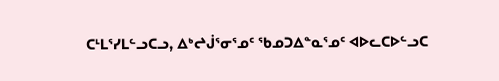ᑕᒻᒪᕐᓯᒪᓪᓗᑕᓗ, ᐃᒃᖠᒎᕐᓂᕐᓄᑦ ᖃᓄᑐᐃᓐᓇᕐᓄᑦ ᐊᐅᓚᑕᐅᓪᓗᑕ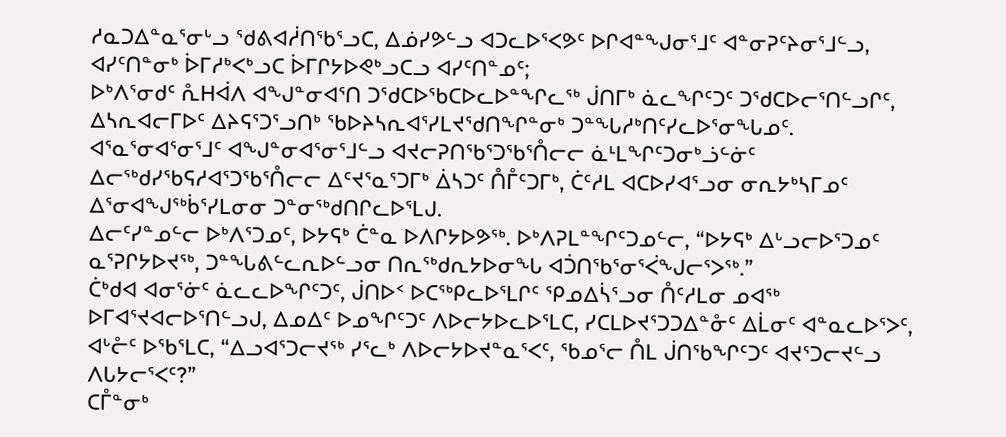ᓱᓇᑐᐃᓐᓇᕐᓂᒡᓗ ᖁᕕᐊᓲᑎᖃᕐᓗᑕ, ᐃᓅᓯᕗᓪᓗ ᐊᑐᓚᐅᕐᐸᕗᑦ ᐅᒋᐊᓐᖑᓂᕐᒧᑦ ᐊᓐᓂᕈᑦᔨᓂᕐᒧᓪᓗ, ᐊᓯᑦᑎᓐᓂᒃ ᐆᒥᓱᒃᐸᒃᓗᑕ ᐆᒥᒋᔭᐅᕙᒃᓗᑕᓗ ᐊᓯᑦᑎᓐᓄᑦ;
ᐅᒃᐱᕐᓂᑯᑦ ᕅᕼᐋᐱ ᐊᖑᓐᓂᐊᕐᑎ ᑐᖁᑕᐅᖃᑕᐅᓚᐅᓐᖏᓚᖅ ᒎᑎᒥᒃ ᓈᓚᖏᑦᑐᑦ ᑐᖁᑕᐅᓕᕐᑎᓪᓗᒋᑦ, ᐃᓴᕆᐊᓕᒥᐅᑦ ᐃᔨᕋᕐᑐᕐᓗᑎᒃ ᖃᐅᔨᓴᕆᐊᕐᓯᒪᔪᖁᑎᖏᓐᓂᒃ ᑐᓐᖓᓱᒃᑎᑦᓯᓚᐅᕐᓂᖓᓄᑦ.
ᐊᕐᓇᕐᓂᐊᕐᓂᕐᒧᑦ ᐊᖑᓐᓂᐊᕐᓂᕐᒧᓪᓗ ᐊᔪᓕᕈᑎᖃᕐᑐᖃᕐᑍᓕᓕ ᓈᒻᒪᖏᑦᑐᓂᒃᓘᓪᓃᑦ ᐃᓕᖅᑯᓯᖃᕋᓱᐊᕐᑐᖃᕐᑍᓕᓕ ᐃᑦᔪᕐᓇᕐᑐᒥᒃ ᐄᓴᑐᑦ ᑍᒤᑦᑐᒥᒃ, ᑖᑦᓱᒪ ᐊᑕᐅᓯᐊᕐᓗᓂ ᓂᕆᔭᒃᓴᒥᓄᑦ ᐃᕐᓂᐊᖑᖅᑳᕐᓯᒪᓂᓂ ᑐᓐᓂᖅᑯᑎᒋᓚᐅᕐᒪᒍ.
ᐃᓕᑦᓯᓐᓄᓪᓕ ᐅᒃᐱᕐᑐᓄᑦ, ᐅᔭᕋᒃ ᑖᓐᓇ ᐅᐱᒋᔭᐅᕗᖅ. ᐅᒃᐱᕈᒪᓐᖏᑦᑐᓄᓪᓕ, “ᐅᔭᕋᒃ ᐃᒡᓗᓕᐅᕐᑐᓄᑦ ᓇᕐᕈᒋᔭᐅᔪᖅ, ᑐᓐᖓᕕᓪᓚᕆᐅᓪᓗᓂ ᑎᕆᖅᑯᕆᔭᐅᓂᖓ ᐊᑑᑎᖃᕐᓂᕐᐹᖑᓕᕐᐳᖅ.”
ᑖᒃᑯᐊ ᐊᓂᕐᓃᑦ ᓈᓚᓚᐅᖏᑦᑐᑦ, ᒎᑎᐅᑉ ᐅᑕᖅᑭᓚᐅᕐᒪᒋᑦ ᕿᓄᐃᓵᕐᓗᓂ ᑍᑦᓱᒪᓂ ᓄᐊᖅ ᐅᒥᐊᕐᔪᐊᓕᐅᕐᑎᓪᓗᒍ, ᐃᓄᐃᑦ ᐅᓄᖏᑦᑐᑦ ᐱᐅᓕᔭᐅᓚᐅᕐᒪᑕ, ᓯᑕᒪᐅᔪᕐᑐᑐᐃᓐᓁᑦ ᐃᒫᓂᑦ ᐊᓐᓇᓚᐅᕐᐳᑦ,
ᐊᒡᓔᑦ ᐅᖃᕐᒪᑕ, “ᐃᓗᐊᕐᑐᓕᔪᖅ ᓯᕐᓚᒃ ᐱᐅᓕᔭᐅᔪᓐᓇᕐᐸᑦ, ᖃᓄᕐᓕ ᑍᒪ ᒎᑎᖃᖏᑦᑐᑦ ᐊᔪᕐᑐᓕᔪᓪᓗ ᐱᒐᔭᓕᕐᐸᑦ?”
ᑕᒤᓐᓂᒃ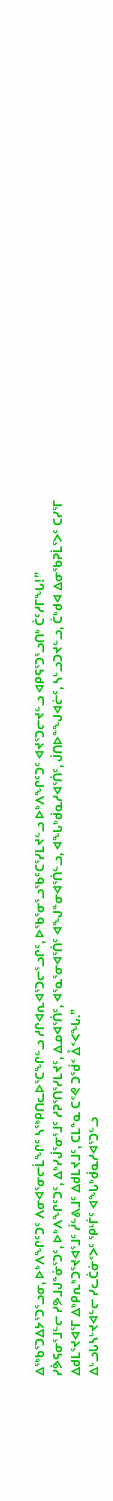ᐃᖅᑲᕐᑐᐃᔭᕐᑐᕐᓗᓂ, ᐅᒃᐱᖏᑦᑐᑦ ᐱᓂᐊᕐᓂᓕᒫᖏᑦ ᓴᖅᑭᑎᓚᐅᕐᑕᖏᓪᓗ ᓱᒋᐊᕆᐊᕐᑐᓕᕐᓗᒋᑦ, ᐅᖃᕐᓂᕐᓗᖃᑦᑕᕐᓯᒪᔪᓪᓗ ᐅᒃᐱᖏᑦᑐᑦ ᐊᔪᕐᑐᓕᔪᓪᓗ ᐊᑭᕋᕐᑐᕐᓗᑎᒃ ᑖᑦᓱᒥᖓ!”
ᓯᕘᕋᓂᕐᒧᓪᓕ ᓯᕗᒧᒍᓐᓃᕐᑐᑦ, ᐅᒃᐱᖏᑦᑐᑦ, ᐃᒃᓯᒎᕐᓂᕐᒧᑦ ᓱᕈᕐᑎᕐᓯᒪᔪᑦ, ᐃᓄᐊᕐᑏᑦ, ᐊᕐᓇᕐᓂᐊᕐᑏᑦ ᐊᖑᓐᓂᐊᕐᑏᓪᓗ, ᐊᖓᒃᑰᓇᓱᐊᕐᑏᑦ, ᒎᑎᐅᓐᖑᐊᓖᑦ, ᓴᒡᓗᑐᔪᓪᓗ, ᑖᒃᑯᐊ ᐃᓂᖃᕈᒫᕐᐳᑦ ᑕᓯᕐᒥ ᐃᑯᒪᕐᔪᐊᕐᒥ ᐃᒃᑭᕆᒃᑐᕐᔪᐊᕐᒧᑦ ᓲᓪᕕᒧᑦ ᐃᑯᒪᔪᒧᑦ, ᑕᒪᓐᓇ ᑕᕝᕙ ᑐᖂᑉ ᐂᑉᐸᖓ.”
ᐃᒡᓗᒐᓴᒡᔪᐊᓪᓕ ᓯᓚᑖᓃᑉᐳᑦ ᕿᒻᒦᑦ ᐊᖓᒃᑰᓇᓱᐊᕐᑐᓪᓗ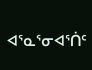ᐊᕐᓇᕐᓂᐊᕐᑏᑦ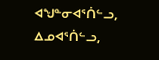ᐊᖑᓐᓂᐊᕐᑏᓪᓗ, ᐃᓄᐊᕐᑏᓪᓗ,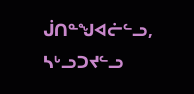ᒎᑎᓐᖑᐊᓖᓪᓗ, ᓴᒡᓗᑐᔪᓪᓗ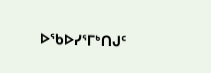ᐅᖃᐅᓯᕐᒥᒃᑎᒍᑦ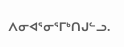ᐱᓂᐊᕐᓂᕐᒥᒃᑎᒍᓪᓗ.